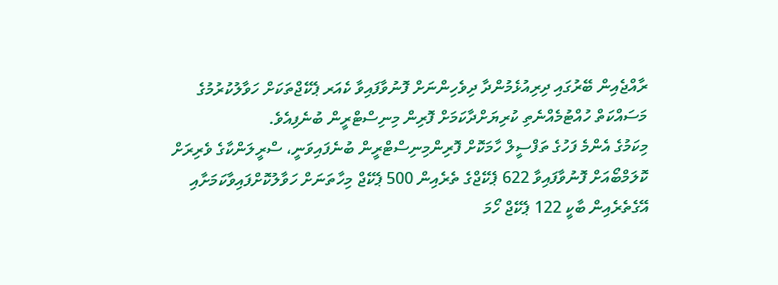ރާއްޖެއިން ބޭރުގައި ދިރިއުޅެމުންދާ ދިވެހިންނަށް ފޮނުވާފައިވާ ކެއަރ ޕެކޭޖްތަކަށް ހަވާލުކުރުމުގެ މަސައްކަތް ހުއްޓުމެއްނެތި ކުރިޔަށްދާކަމަށް ފޮރިން މިނިސްޓްރީން ބުނެފިއެވެ.
މިކަމުގެ އެންމެ ފަހުގެ ތަފްސީލް ހާމަކޮށް ފޮރިންމިނިސްޓްރީން ބުނެފައިވަނީ، ސްރީލަންކާގެ ވެރިރަށް ކޮލަމްބޯއަށް ފޮނުވާފައިވާ 622 ޕެކޭޖްގެ ތެރެއިން 500 ޕެކޭޖް މިހާތަނަށް ހަވާލުކޮށްފައިވާކަމަށާއި އޭގެތެރެއިން ބާކީ 122 ޕެކޭޖް ހޯމަ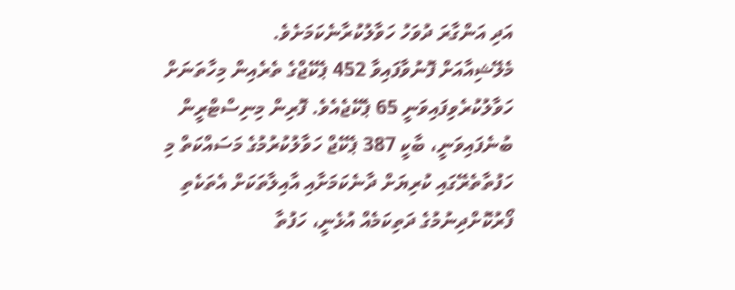އަދި އަންގާރަ ދުވަހު ހަވާލުކުރާނެކަމަށެވެ.
މެލޭޝިއާއަށް ފޮނުވާފައިވާ 452 ޕެކޭޖްގެ ތެރެއިން މިހާތަނަށް ހަވާލުކުރެވިފައިވަނީ 65 ޕެކޭޖެއެވެ. ފޮރިން މިނިސްޓްރީން ބުނެފައިވަނީ، ބާކީ 387 ޕެކޭޖް ހަވާލުކުރުމުގެ މަސައްކަތް މި ހަފުތާތެރޭގައި ކުރިޔަށް ދާނެކަމަށާއި އާއިލާތަކަށް އެތަކެތި ފޯރުކޮށްދިނުމުގެ ދަތިކަމެއް އުޅެނީ، ހަފުތާ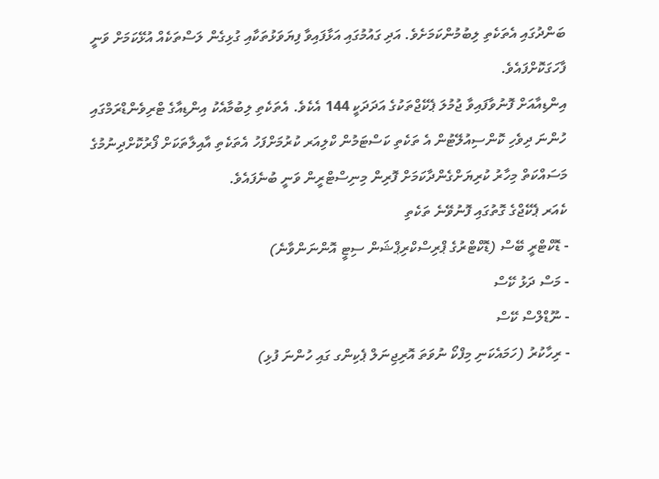ބަންދުގައި އެތަކެތި ލިބުމުންކަމަށެވެ. އަދި ގައުމުގައި އަޅާފައިވާ ފިޔަވަޅުތަކާއި ގުޅިގެން ލަސްތަކެއް އުޅޭކަމަށް ވަނީ ފާހަގަކޮށްފައެވެ.
އިންޑިއާއަށް ފޮނުވާފައިވާ ޖުމުލަ ޕެކޭޖްތަކުގެ އަދަދަކީ 144 އެކެވެ. އެތަކެތި ލިބުމާއެކު އިންޑިއާގެ ޓްރިވެންޑްރަމްގައި ހުންނަ ދިވެހި ކޮންސިއުލޭޓުން އެ ތަކެތި ކަސްޓަމުން ކްލިއަރ ކުރުމަށްފަހު އެތަކެތި އާއިލާތަކަށް ފޯރުކޮށްދިނުމުގެ މަސައްކަތް މިހާރު ކުރިޔަށްގެންދާކަމަށް ފޮރިން މިނިސްޓްރީން ވަނީ ބުނެފައެވެ.
ކެއަރ ޕެކޭޖްގެ ގޮތުގައި ފޮނުވޭނެ ތަކެތި
- ޑޮކްޓްރީ ބޭސް (ޑޮކްޓްރުގެ ޕްރިސްކްރިޕްޝަން ސިޓީ އޮންނަންވާނެ)
- މަސް ދަޅު ކޭސް
- ނޫޑްލްސް ކޭސް
- ރިހާކުރު (ހަމައެކަނި މިފްކޯ ނުވަތަ އޮރިޖިނަލް ޕެކިންގ ގައި ހުންނަ ފުޅި)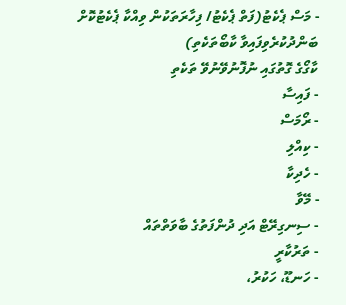- މަސް ޕެކެޓު(ފަތް ޕެކެޓު/ ފިހާރަތަކުން ވިއްކާ ޕެކެޓުކޮށް ބަންދުކުރެވިފައިވާ ކާބޯތަކެތި)
ކާގޯގެ ގޮތުގައި ނުފޮނުވޭނުވޭ ތަކެތި
- ފައިސާ
- ރޯމަސް
- ކިއްލި
- ހެދިކާ
- މޭވާ
- ސިނގިރޭޓް އަދި ދުންފަތުގެ ބާވަތްތައް
- ތަރުކާރީ
- ހަނޑޫ، ހަކުރު،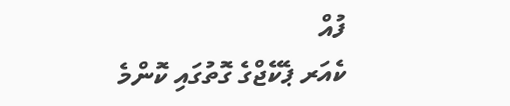ފުއް
ކެއަރ ޕެކޭޖްގެ ގޮތުގައި ކޮންމެ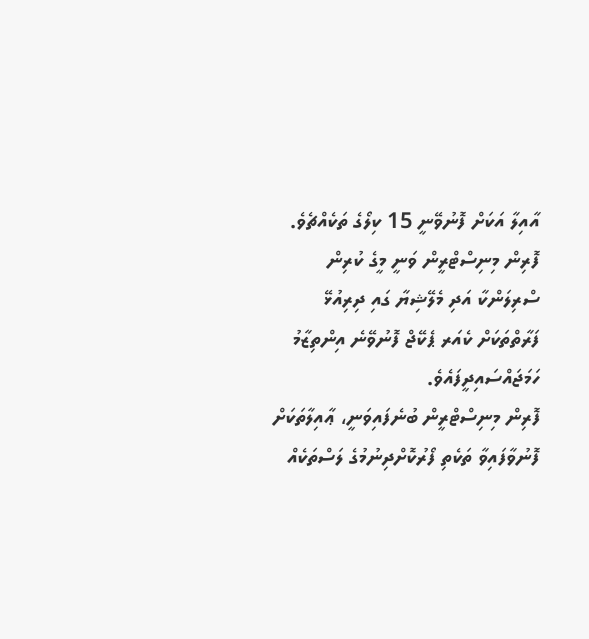އާއިލާ އަކަށް ފޮނުވޭނީ 15 ކިލޯގެ ތަކެއްޗެވެ. ފޮރިން މިނިސްޓްރީން ވަނީ މީގެ ކުރިން ސްރިލަންކާ އަދި މެލޭޝިޔާ ގައި ދިރިއުޅޭ ފަރާތްތަކަށް ކެއަރ ޕެކޭޖް ފޮނުވޭނެ އިންތިޒާމު ހަމަޖައްސައިދީފައެވެ.
ފޮރިން މިނިސްޓްރީން ބުނެފައިވަނީ، ޢާއިލާތަކަށް ފޮނުވާފައިވާ ތަކެތި ފޯރުކޮށްދިނުމުގެ ލަސްތަކެއް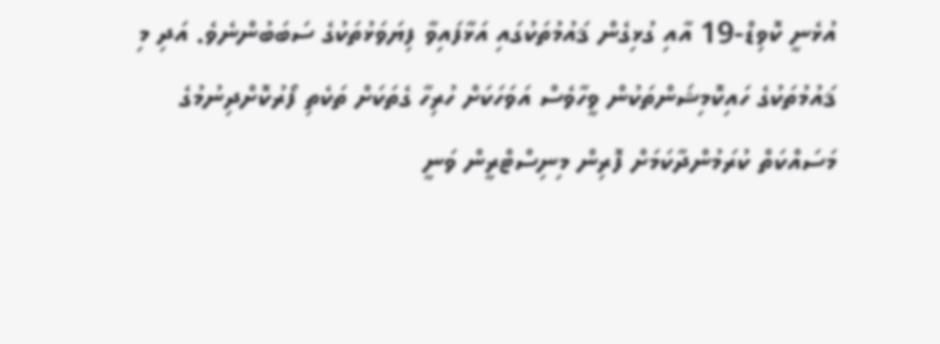އުޅެނީ ކޮވިޑް-19 އާއި ގުޅިގެން ޤައުމުތަކުގައި އަޅާފައިވާ ފިޔަވަޅުތަކުގެ ސަބަބުންނެވެ. އަދި މި ޤައުމުތަކުގެ ހައިކޮމިޝަންތަކުން ވީހާވެސް އަވަހަކަށް ހުރިހާ ގެތަކަށް ތަކެތި ފޯރުކޮށްދިނުމުގެ މަސައްކަތް ކުރަމުންދާކަމަށް ފޮރިން މިނިސްޓްރީން ވަނީ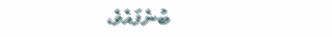ބުނެފައެވެ،